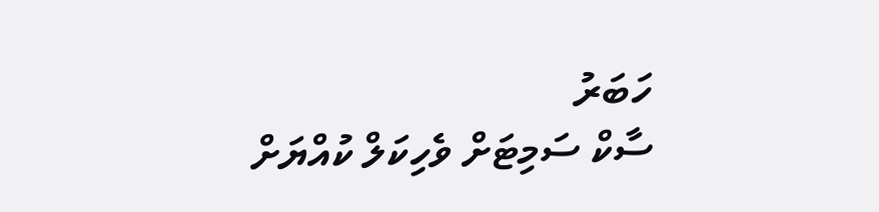ހަބަރު
ސާކް ސަމިޓަށް ވެހިކަލް ކުއްޔަށް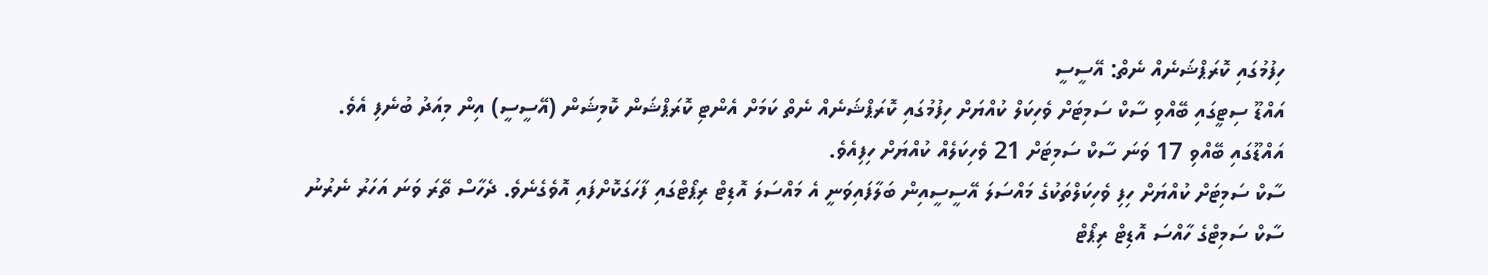ހިފުމުގައި ކޮރަޕްޝަނެއް ނެތް: އޭސީސީ
އައްޑޫ ސިޓީގައި ބޭއްވި ސާކް ސަމިޓަށް ވެހިކަލް ކުއްޔަށް ހިފުމުގައި ކޮރަޕްޝަނެއް ނެތް ކަމަށް އެންޓި ކޮރަޕްޝަން ކޮމިޝަން (އޭސީސީ) އިން މިއަދު ބުނެފި އެވެ. އައްޑޫގައި ބޭއްވި 17 ވަނަ ސާކް ސަމިޓަށް 21 ވެހިކަލެއް ކުއްޔަށް ހިފިއެވެ.
ސާކް ސަމިޓަށް ކުއްޔަށް ހިފި ވެހިކަލްތަކުގެ މައްސަލަ އޭސީސީއިން ބަލާފައިވަނީ އެ މައްސަލަ އޮޑިޓް ރިޕޯޓްގައި ފާހަގަކޮށްފައި އޮވެގެނެވެ. ދެހާސް ތޭރަ ވަނަ އަހަރު ނެރުނު ސާކް ސަމިޓްގެ ހާއްސަ އޮޑިޓް ރިޕޯޓް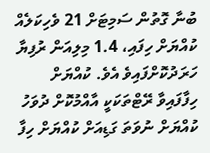ބުނާ ގޮތުން ސަމިޓަށް 21 ވެހިކަލެއް ކުއްޔަށް ހިފައި، 1.4 މިލިއަން ރުފިޔާ ހަރަދުކޮށްފައިވެ އެވެ. ކުއްޔަށް ހިފާފައިވާ ރޭޓްތަކަކީ އާއްމުކޮށް ދުވަހު ކުއްޔަށް ނުވަތަ ގަޑިއަށް ކުއްޔަށް ހިފާ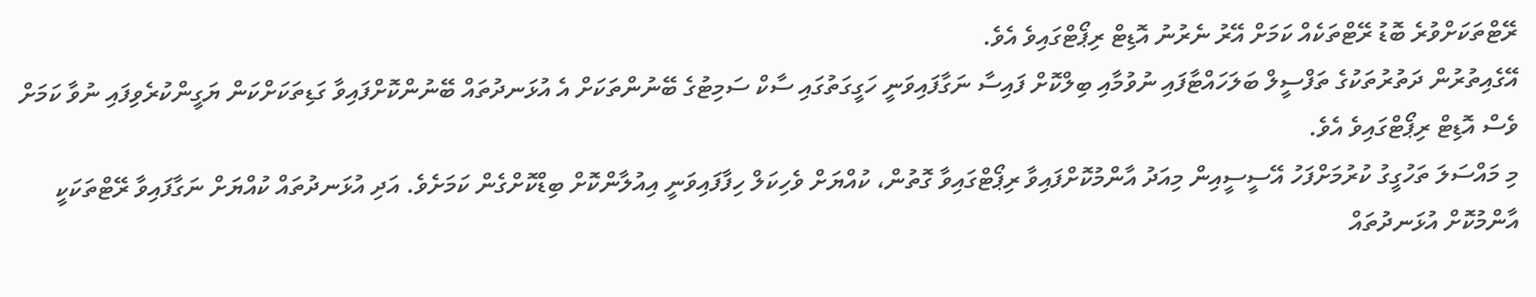ރޭޓްތަކަށްވުރެ ބޮޑު ރޭޓްތަކެއް ކަމަށް އޭރު ނެރުނު އޮޑިޓް ރިޕޯޓްގައިވެ އެވެ.
އޭގެއިތުރުން ދަތުރުތަކުގެ ތަފްސީލް ބަލަހައްޓާފައި ނުވުމާއި ބިލްކޮށް ފައިސާ ނަގާފައިވަނީ ހަގީގަތުގައި ސާކް ސަމިޓުގެ ބޭނުންތަކަށް އެ އުޅަނދުތައް ބޭނުންކޮށްފައިވާ ގަޑިތަކަށްކަން ޔަގީންކުރެވިފައި ނުވާ ކަމަށް ވެސް އޮޑިޓް ރިޕޯޓްގައިވެ އެވެ.
މި މައްސަލަ ތަހުގީގު ކުރުމަށްފަހު އޭސީސީއިން މިއަދު އާންމުކޮށްފައިވާ ރިޕޯޓްގައިވާ ގޮތުން، ކުއްޔަށް ވެހިކަލް ހިފާފައިވަނީ އިއުލާންކޮށް ބިޑްކޮށްގެން ކަމަށެވެ. އަދި އުޅަނދުތައް ކުއްޔަށް ނަގާފައިވާ ރޭޓްތަކަކީ އާންމުކޮށް އުޅަނދުތައް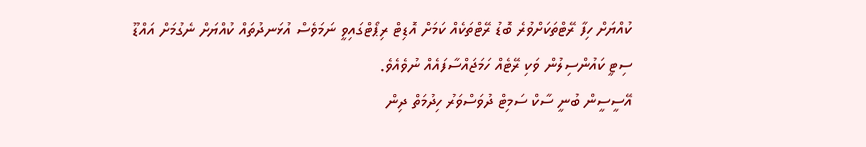ކުއްޔަށް ހިފާ ރޭޓްތަކަށްވުރެ ބޮޑު ރޭޓްތަކެއް ކަމަށް އޮޑިޓް ރިޕޯޓްގައިވީ ނަމަވެސް އުޅަނދުތައް ކުއްޔަށް ނެގުމަށް އައްޑޫ ސިޓީ ކައުންސިލުން ވަކި ރޭޓެއް ހަމަޖައްސާފައެއް ނުވެއެވެ.
އޭސީސީން ބުނީ ސާކް ސަމިޓް ދުވަސްވަރު ހިދުމަތް ދިން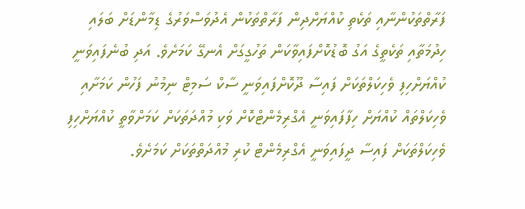ފަރާތްތަކުންނާއި ތަކެތި ކުއްޔަށްދިން ފަރާތްތަކުން އެދުވަސްވަރުގެ ޑިމާންޑަށް ބަލައި ހިދުމަތާއި ތަކެތީގެ އަގު ބޮޑުކޮށްފައިވާކަން ތަހުގީގަށް އެނގޭ ކަމަށެވެ. އަދި ބުނެފައިވަނީ ކުއްޔަށްހިފި ވެހިކަލްތަކަށް ފައިސާ ދޫކޮށްފައިވަނީ ސާކް ސަމިޓް ނިމުނު ފަހުން ކަމަށާއި ވެހިކަލްތައް ކުއްޔަށް ހިފާފައިވަނީ އެގްރިމެންޓްކޮށް ވަކި މުއްދަތަކަށް ކަމަށްވާތީ ކުއްޔަށްހިފި ވެހިކަލްތަކަށް ފައިސާ ދީފައިވަނީ އެގްރިމެންޓް ކުރި މުއްދަތްތަކަށް ކަމަށެވެ.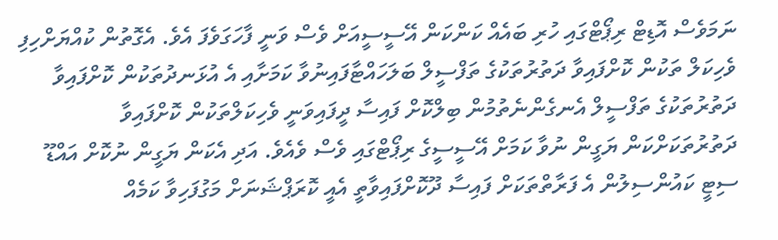ނަމަވެސް އޮޑިޓް ރިޕޯޓްގައި ހުރި ބައެއް ކަންކަން އޭސީސީއަށް ވެސް ވަނީ ފާހަގަވެފަ އެވެ. އެގޮތުން ކުއްޔަށްހިފި ވެހިކަލް ތަކުން ކޮށްފައިވާ ދަތުރުތަކުގެ ތަފްސީލް ބަލަހައްޓާފައިނުވާ ކަމަށާއި އެ އުޅަނދުތަކުން ކޮށްފައިވާ ދަތުރުތަކުގެ ތަފްސީލް އެނގެންނެތުމުން ބިލްކޮށް ފައިސާ ދީފައިވަނީ ވެހިކަލްތަކުން ކޮށްފައިވާ ދަތުރުތަކަށްކަން ޔަގީން ނުވާ ކަމަށް އޭސީސީގެ ރިޕޯޓްގައި ވެސް ވެއެވެ. އަދި އެކަން ޔަގީން ނުކޮށް އައްޑޫ ސިޓީ ކައުންސިލުން އެ ފަރާތްތަކަށް ފައިސާ ދޫކޮށްފައިވާތީ އެއީ ކޮރަޕްޝަނަށް މަގުފަހިވާ ކަމެއް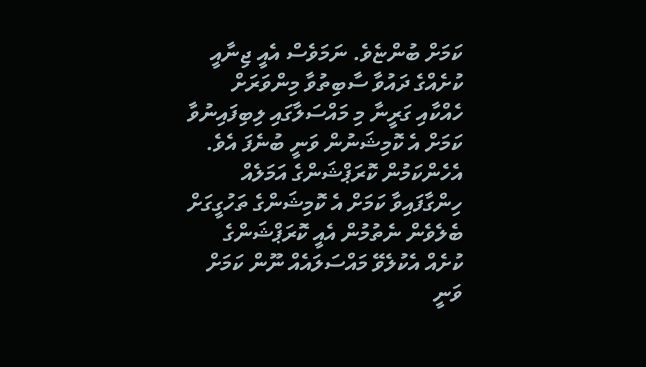ކަމަށް ބުންޏެވެ. ނަމަވެސް އެއީ ޖިނާއީ ކުށެއްގެ ދައުވާ ސާބިތުވާ މިންވަރަށް ހެއްކާއި ގަރީނާ މި މައްސަލާގައި ލިބިފައިނުވާ ކަމަށް އެ ކޮމިޝަނުން ވަނީ ބުނެފަ އެވެ.
އެހެންކަމުން ކޮރަޕްޝަންގެ އަމަލެއް ހިންގާފައިވާ ކަމަށް އެ ކޮމިޝަންގެ ތަހުގީގަށް ބެލެވެން ނެތުމުން އެއީ ކޮރަޕްޝަންގެ ކުށެއް އެކުލެވޭ މައްސަލައެއް ނޫން ކަމަށް ވަނީ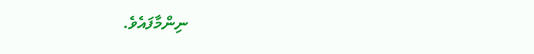ނިންމާފައެވެ.